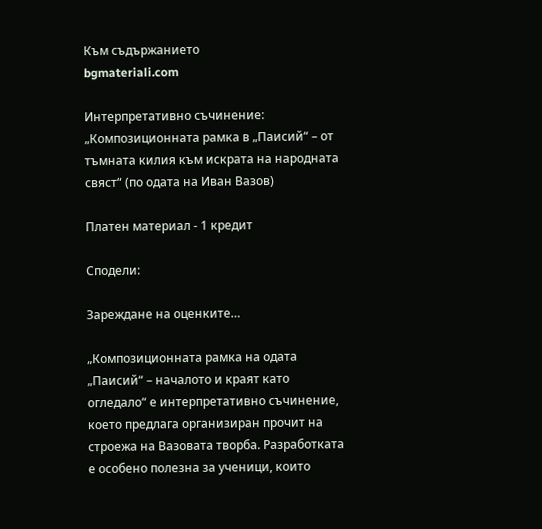Към съдържанието
bgmateriali.com

Интерпретативно съчинение: „Композиционната рамка в „Паисий“ – от тъмната килия към искрата на народната свяст“ (по одата на Иван Вазов)

Платен материал - 1 кредит

Сподели:

Зареждане на оценките…

„Композиционната рамка на одата „Паисий“ – началото и краят като огледало“ е интерпретативно съчинение, което предлага организиран прочит на строежа на Вазовата творба. Разработката е особено полезна за ученици, които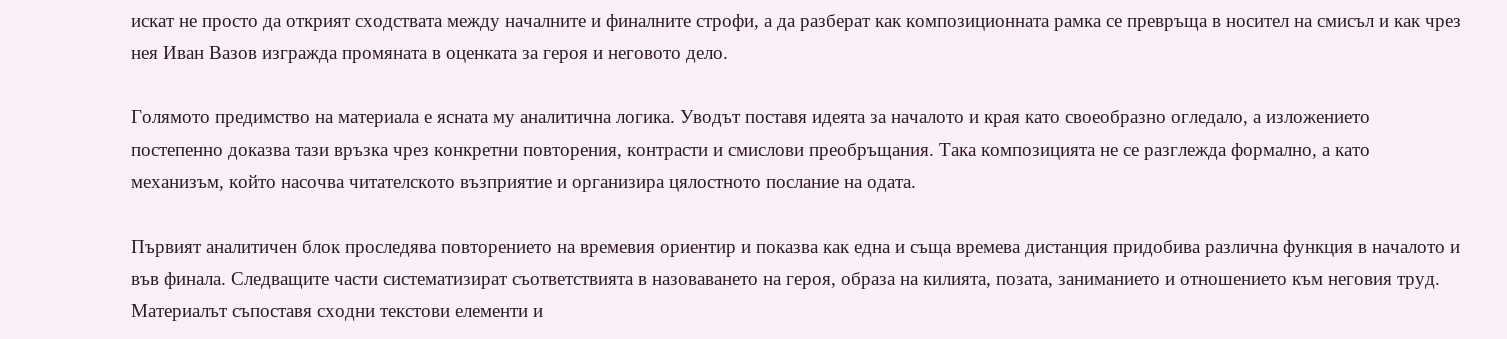искат не просто да открият сходствата между началните и финалните строфи, а да разберат как композиционната рамка се превръща в носител на смисъл и как чрез нея Иван Вазов изгражда промяната в оценката за героя и неговото дело.

Голямото предимство на материала е ясната му аналитична логика. Уводът поставя идеята за началото и края като своеобразно огледало, а изложението постепенно доказва тази връзка чрез конкретни повторения, контрасти и смислови преобръщания. Така композицията не се разглежда формално, а като механизъм, който насочва читателското възприятие и организира цялостното послание на одата.

Първият аналитичен блок проследява повторението на времевия ориентир и показва как една и съща времева дистанция придобива различна функция в началото и във финала. Следващите части систематизират съответствията в назоваването на героя, образа на килията, позата, заниманието и отношението към неговия труд. Материалът съпоставя сходни текстови елементи и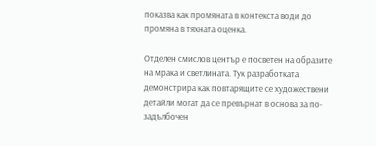показва как промяната в контекста води до промяна в тяхната оценка.

Отделен смислов център е посветен на образите на мрака и светлината. Тук разработката демонстрира как повтарящите се художествени детайли могат да се превърнат в основа за по-задълбочен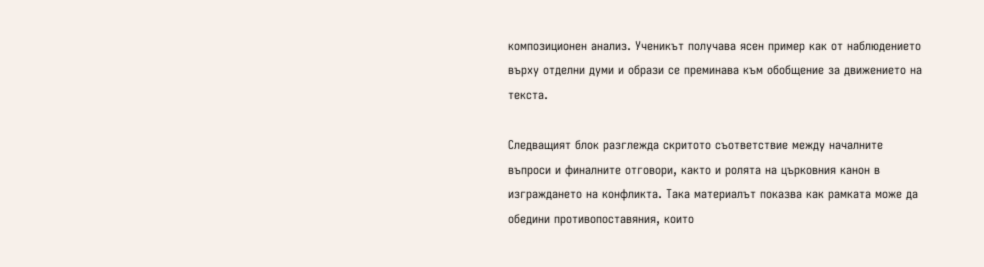композиционен анализ. Ученикът получава ясен пример как от наблюдението върху отделни думи и образи се преминава към обобщение за движението на текста.

Следващият блок разглежда скритото съответствие между началните въпроси и финалните отговори, както и ролята на църковния канон в изграждането на конфликта. Така материалът показва как рамката може да обедини противопоставяния, които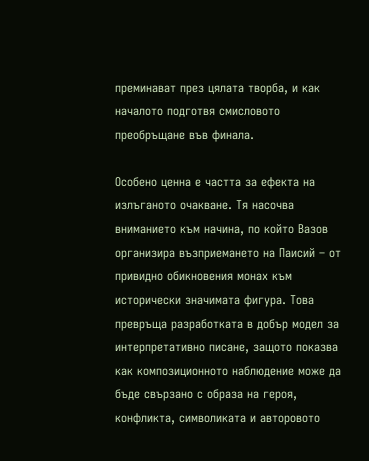преминават през цялата творба, и как началото подготвя смисловото преобръщане във финала.

Особено ценна е частта за ефекта на излъганото очакване. Тя насочва вниманието към начина, по който Вазов организира възприемането на Паисий – от привидно обикновения монах към исторически значимата фигура. Това превръща разработката в добър модел за интерпретативно писане, защото показва как композиционното наблюдение може да бъде свързано с образа на героя, конфликта, символиката и авторовото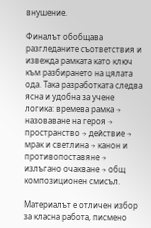внушение.

Финалът обобщава разгледаните съответствия и извежда рамката като ключ към разбирането на цялата ода. Така разработката следва ясна и удобна за учене логика: времева рамка → назоваване на героя → пространство → действие → мрак и светлина → канон и противопоставяне → излъгано очакване → общ композиционен смисъл.

Материалът е отличен избор за класна работа, писмено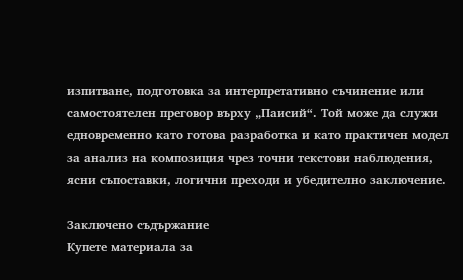изпитване, подготовка за интерпретативно съчинение или самостоятелен преговор върху „Паисий“. Той може да служи едновременно като готова разработка и като практичен модел за анализ на композиция чрез точни текстови наблюдения, ясни съпоставки, логични преходи и убедително заключение.

Заключено съдържание
Купете материала за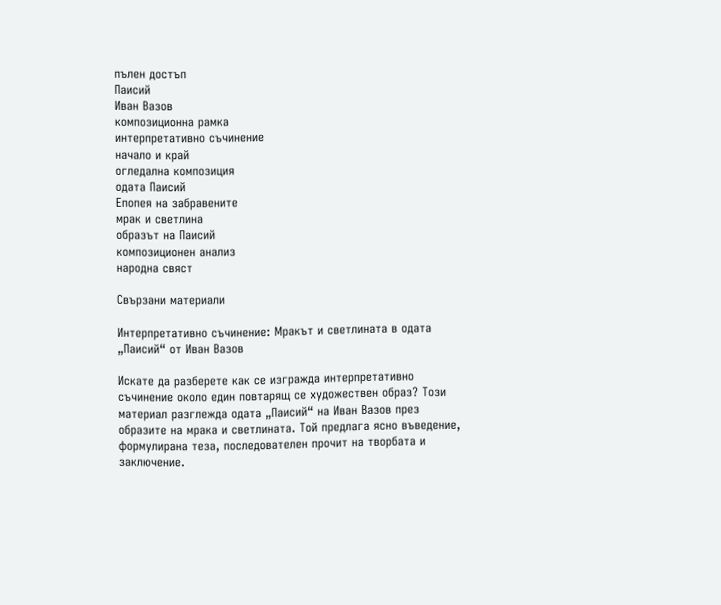пълен достъп
Паисий
Иван Вазов
композиционна рамка
интерпретативно съчинение
начало и край
огледална композиция
одата Паисий
Епопея на забравените
мрак и светлина
образът на Паисий
композиционен анализ
народна свяст

Свързани материали

Интерпретативно съчинение: Мракът и светлината в одата „Паисий“ от Иван Вазов

Искате да разберете как се изгражда интерпретативно съчинение около един повтарящ се художествен образ? Този материал разглежда одата „Паисий“ на Иван Вазов през образите на мрака и светлината. Той предлага ясно въведение, формулирана теза, последователен прочит на творбата и заключение.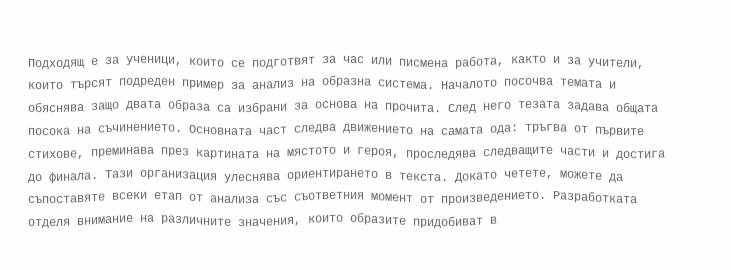Подходящ е за ученици, които се подготвят за час или писмена работа, както и за учители, които търсят подреден пример за анализ на образна система. Началото посочва темата и обяснява защо двата образа са избрани за основа на прочита. След него тезата задава общата посока на съчинението. Основната част следва движението на самата ода: тръгва от първите стихове, преминава през картината на мястото и героя, проследява следващите части и достига до финала. Тази организация улеснява ориентирането в текста. Докато четете, можете да съпоставяте всеки етап от анализа със съответния момент от произведението. Разработката отделя внимание на различните значения, които образите придобиват в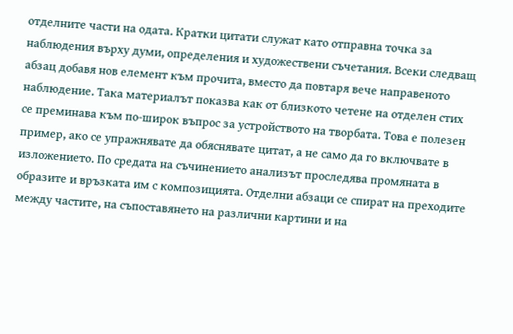отделните части на одата. Кратки цитати служат като отправна точка за наблюдения върху думи, определения и художествени съчетания. Всеки следващ абзац добавя нов елемент към прочита, вместо да повтаря вече направеното наблюдение. Така материалът показва как от близкото четене на отделен стих се преминава към по-широк въпрос за устройството на творбата. Това е полезен пример, ако се упражнявате да обяснявате цитат, а не само да го включвате в изложението. По средата на съчинението анализът проследява промяната в образите и връзката им с композицията. Отделни абзаци се спират на преходите между частите, на съпоставянето на различни картини и на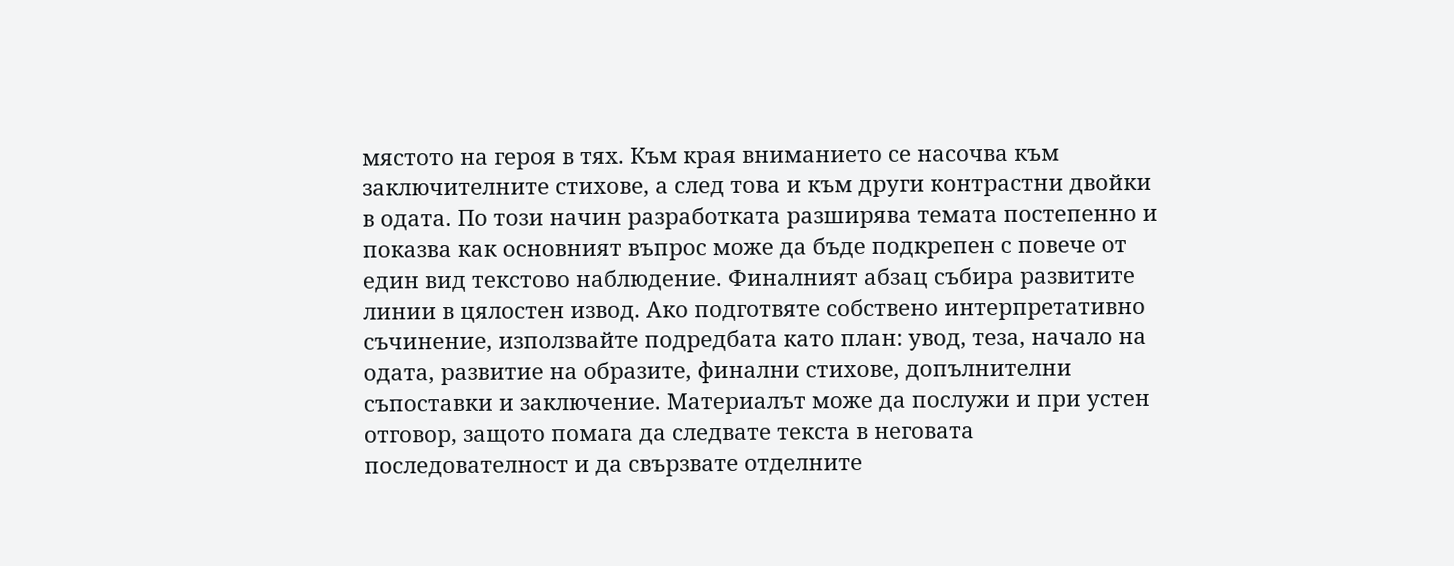мястото на героя в тях. Към края вниманието се насочва към заключителните стихове, а след това и към други контрастни двойки в одата. По този начин разработката разширява темата постепенно и показва как основният въпрос може да бъде подкрепен с повече от един вид текстово наблюдение. Финалният абзац събира развитите линии в цялостен извод. Ако подготвяте собствено интерпретативно съчинение, използвайте подредбата като план: увод, теза, начало на одата, развитие на образите, финални стихове, допълнителни съпоставки и заключение. Материалът може да послужи и при устен отговор, защото помага да следвате текста в неговата последователност и да свързвате отделните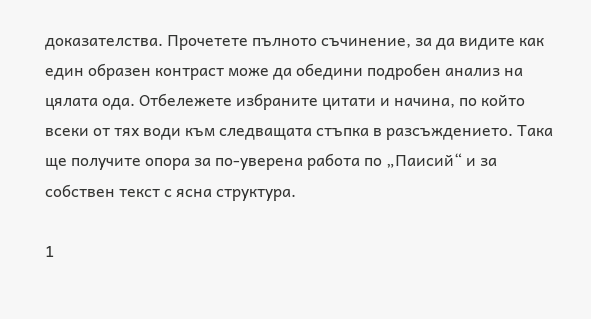доказателства. Прочетете пълното съчинение, за да видите как един образен контраст може да обедини подробен анализ на цялата ода. Отбележете избраните цитати и начина, по който всеки от тях води към следващата стъпка в разсъждението. Така ще получите опора за по-уверена работа по „Паисий“ и за собствен текст с ясна структура.

1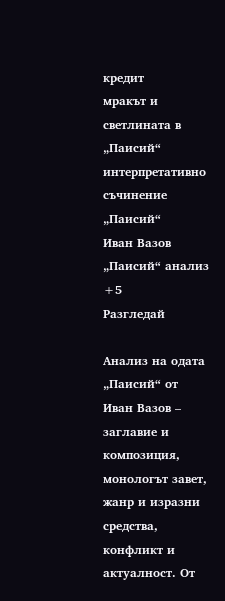кредит
мракът и светлината в „Паисий“
интерпретативно съчинение „Паисий“
Иван Вазов „Паисий“ анализ
+5
Разгледай

Анализ на одата „Паисий“ от Иван Вазов – заглавие и композиция, монологът завет, жанр и изразни средства, конфликт и актуалност. От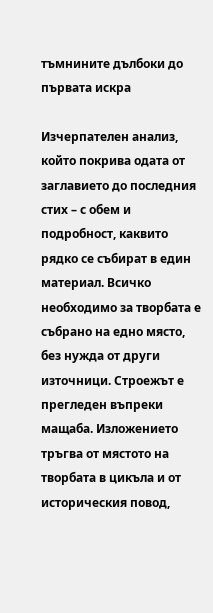тъмнините дълбоки до първата искра

Изчерпателен анализ, който покрива одата от заглавието до последния стих – с обем и подробност, каквито рядко се събират в един материал. Всичко необходимо за творбата е събрано на едно място, без нужда от други източници. Строежът е прегледен въпреки мащаба. Изложението тръгва от мястото на творбата в цикъла и от историческия повод,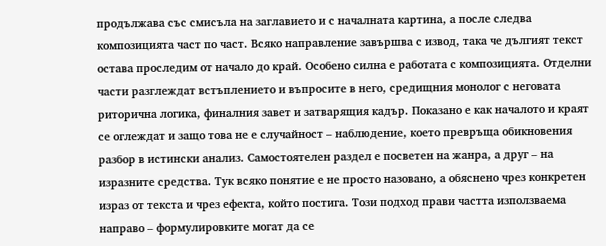продължава със смисъла на заглавието и с началната картина, а после следва композицията част по част. Всяко направление завършва с извод, така че дългият текст остава проследим от начало до край. Особено силна е работата с композицията. Отделни части разглеждат встъплението и въпросите в него, средищния монолог с неговата риторична логика, финалния завет и затварящия кадър. Показано е как началото и краят се оглеждат и защо това не е случайност – наблюдение, което превръща обикновения разбор в истински анализ. Самостоятелен раздел е посветен на жанра, а друг – на изразните средства. Тук всяко понятие е не просто назовано, а обяснено чрез конкретен израз от текста и чрез ефекта, който постига. Този подход прави частта използваема направо – формулировките могат да се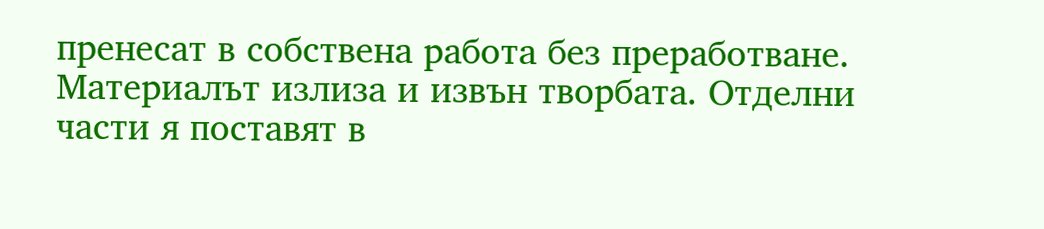пренесат в собствена работа без преработване. Материалът излиза и извън творбата. Отделни части я поставят в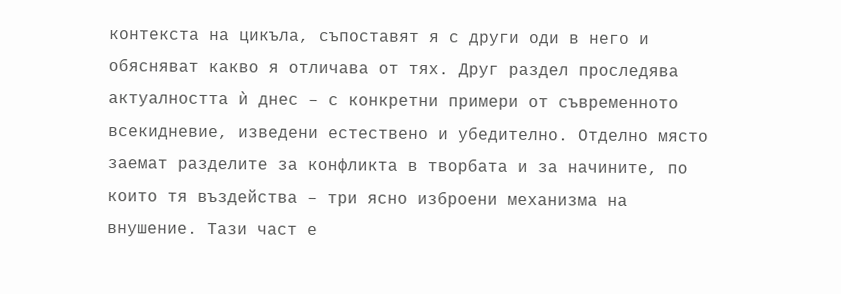контекста на цикъла, съпоставят я с други оди в него и обясняват какво я отличава от тях. Друг раздел проследява актуалността ѝ днес – с конкретни примери от съвременното всекидневие, изведени естествено и убедително. Отделно място заемат разделите за конфликта в творбата и за начините, по които тя въздейства – три ясно изброени механизма на внушение. Тази част е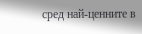сред най-ценните в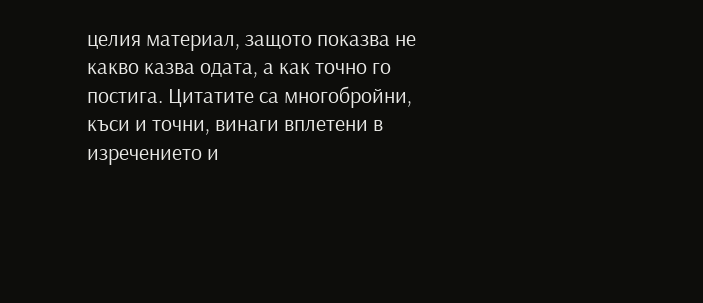целия материал, защото показва не какво казва одата, а как точно го постига. Цитатите са многобройни, къси и точни, винаги вплетени в изречението и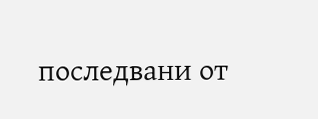последвани от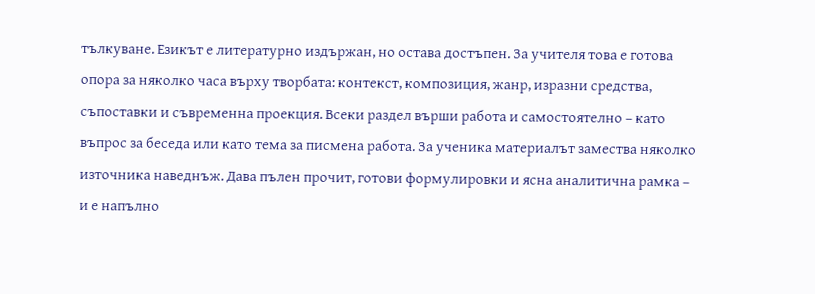тълкуване. Езикът е литературно издържан, но остава достъпен. За учителя това е готова опора за няколко часа върху творбата: контекст, композиция, жанр, изразни средства, съпоставки и съвременна проекция. Всеки раздел върши работа и самостоятелно – като въпрос за беседа или като тема за писмена работа. За ученика материалът замества няколко източника наведнъж. Дава пълен прочит, готови формулировки и ясна аналитична рамка – и е напълно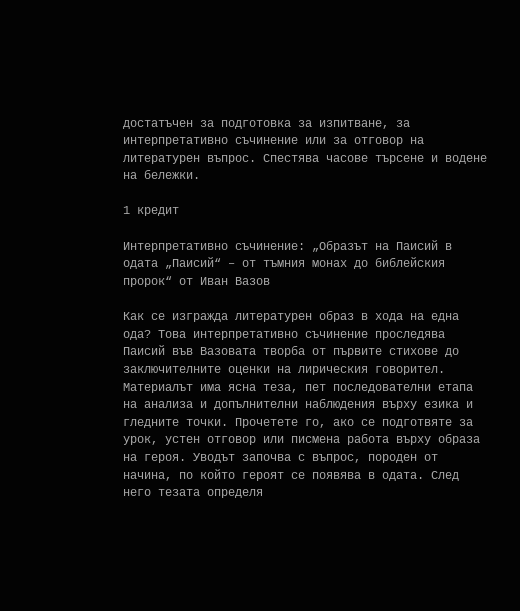достатъчен за подготовка за изпитване, за интерпретативно съчинение или за отговор на литературен въпрос. Спестява часове търсене и водене на бележки.

1 кредит

Интерпретативно съчинение: „Образът на Паисий в одата „Паисий“ – от тъмния монах до библейския пророк“ от Иван Вазов

Как се изгражда литературен образ в хода на една ода? Това интерпретативно съчинение проследява Паисий във Вазовата творба от първите стихове до заключителните оценки на лирическия говорител. Материалът има ясна теза, пет последователни етапа на анализа и допълнителни наблюдения върху езика и гледните точки. Прочетете го, ако се подготвяте за урок, устен отговор или писмена работа върху образа на героя. Уводът започва с въпрос, породен от начина, по който героят се появява в одата. След него тезата определя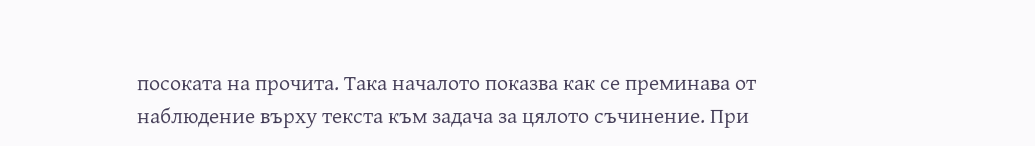посоката на прочита. Така началото показва как се преминава от наблюдение върху текста към задача за цялото съчинение. При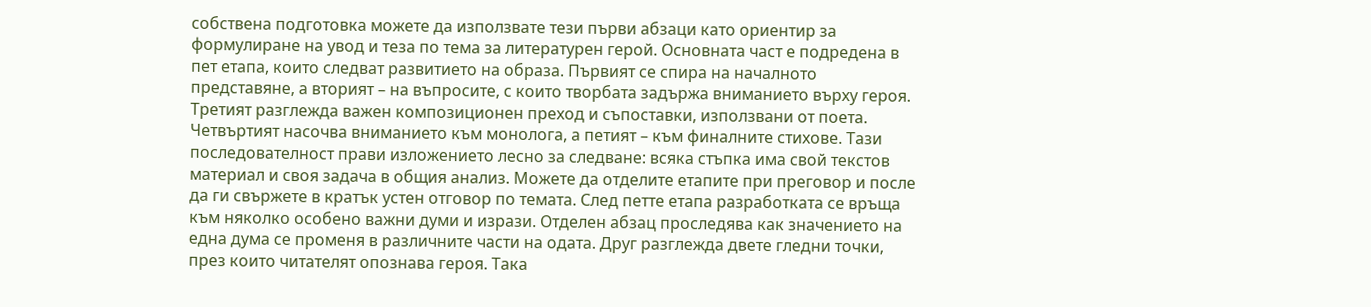собствена подготовка можете да използвате тези първи абзаци като ориентир за формулиране на увод и теза по тема за литературен герой. Основната част е подредена в пет етапа, които следват развитието на образа. Първият се спира на началното представяне, а вторият – на въпросите, с които творбата задържа вниманието върху героя. Третият разглежда важен композиционен преход и съпоставки, използвани от поета. Четвъртият насочва вниманието към монолога, а петият – към финалните стихове. Тази последователност прави изложението лесно за следване: всяка стъпка има свой текстов материал и своя задача в общия анализ. Можете да отделите етапите при преговор и после да ги свържете в кратък устен отговор по темата. След петте етапа разработката се връща към няколко особено важни думи и изрази. Отделен абзац проследява как значението на една дума се променя в различните части на одата. Друг разглежда двете гледни точки, през които читателят опознава героя. Така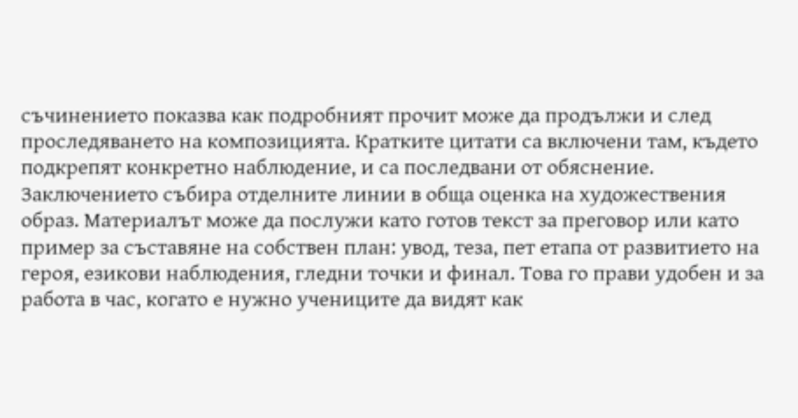съчинението показва как подробният прочит може да продължи и след проследяването на композицията. Кратките цитати са включени там, където подкрепят конкретно наблюдение, и са последвани от обяснение. Заключението събира отделните линии в обща оценка на художествения образ. Материалът може да послужи като готов текст за преговор или като пример за съставяне на собствен план: увод, теза, пет етапа от развитието на героя, езикови наблюдения, гледни точки и финал. Това го прави удобен и за работа в час, когато е нужно учениците да видят как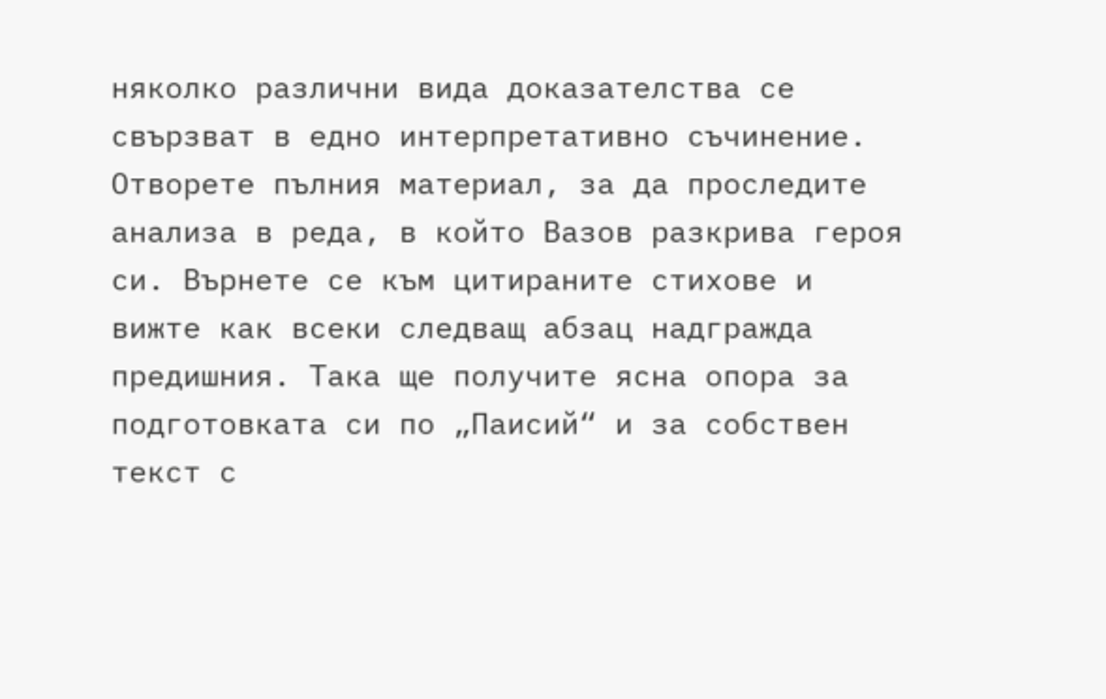няколко различни вида доказателства се свързват в едно интерпретативно съчинение. Отворете пълния материал, за да проследите анализа в реда, в който Вазов разкрива героя си. Върнете се към цитираните стихове и вижте как всеки следващ абзац надгражда предишния. Така ще получите ясна опора за подготовката си по „Паисий“ и за собствен текст с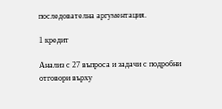последователна аргументация.

1 кредит

Анализ с 27 въпроса и задачи с подробни отговори върху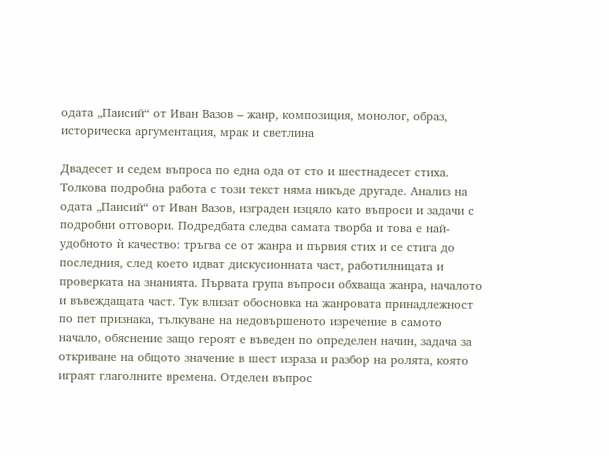одата „Паисий“ от Иван Вазов – жанр, композиция, монолог, образ, историческа аргументация, мрак и светлина

Двадесет и седем въпроса по една ода от сто и шестнадесет стиха. Толкова подробна работа с този текст няма никъде другаде. Анализ на одата „Паисий“ от Иван Вазов, изграден изцяло като въпроси и задачи с подробни отговори. Подредбата следва самата творба и това е най-удобното ѝ качество: тръгва се от жанра и първия стих и се стига до последния, след което идват дискусионната част, работилницата и проверката на знанията. Първата група въпроси обхваща жанра, началото и въвеждащата част. Тук влизат обосновка на жанровата принадлежност по пет признака, тълкуване на недовършеното изречение в самото начало, обяснение защо героят е въведен по определен начин, задача за откриване на общото значение в шест израза и разбор на ролята, която играят глаголните времена. Отделен въпрос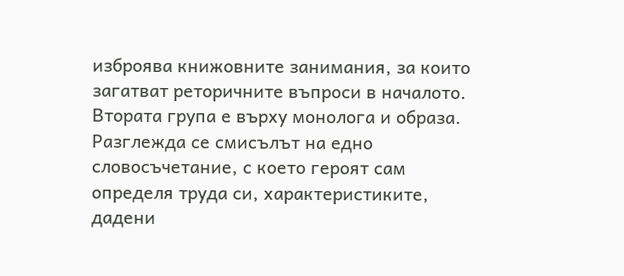изброява книжовните занимания, за които загатват реторичните въпроси в началото. Втората група е върху монолога и образа. Разглежда се смисълът на едно словосъчетание, с което героят сам определя труда си, характеристиките, дадени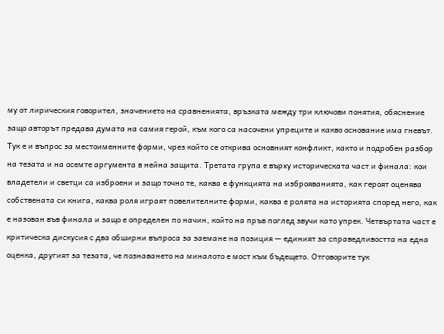му от лирическия говорител, значението на сравненията, връзката между три ключови понятия, обяснение защо авторът предава думата на самия герой, към кого са насочени упреците и какво основание има гневът. Тук е и въпрос за местоименните форми, чрез който се открива основният конфликт, както и подробен разбор на тезата и на осемте аргумента в нейна защита. Третата група е върху историческата част и финала: кои владетели и светци са изброени и защо точно те, каква е функцията на изброяванията, как героят оценява собствената си книга, каква роля играят повелителните форми, каква е ролята на историята според него, как е назован във финала и защо е определен по начин, който на пръв поглед звучи като упрек. Четвъртата част е критическа дискусия с два обширни въпроса за заемане на позиция — единият за справедливостта на една оценка, другият за тезата, че познаването на миналото е мост към бъдещето. Отговорите тук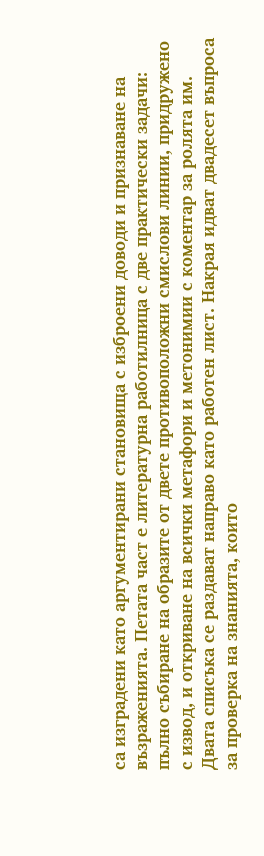са изградени като аргументирани становища с изброени доводи и признаване на възраженията. Петата част е литературна работилница с две практически задачи: пълно събиране на образите от двете противоположни смислови линии, придружено с извод, и откриване на всички метафори и метонимии с коментар за ролята им. Двата списъка се раздават направо като работен лист. Накрая идват двадесет въпроса за проверка на знанията, които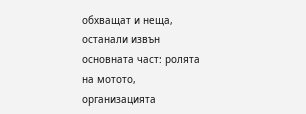обхващат и неща, останали извън основната част: ролята на мотото, организацията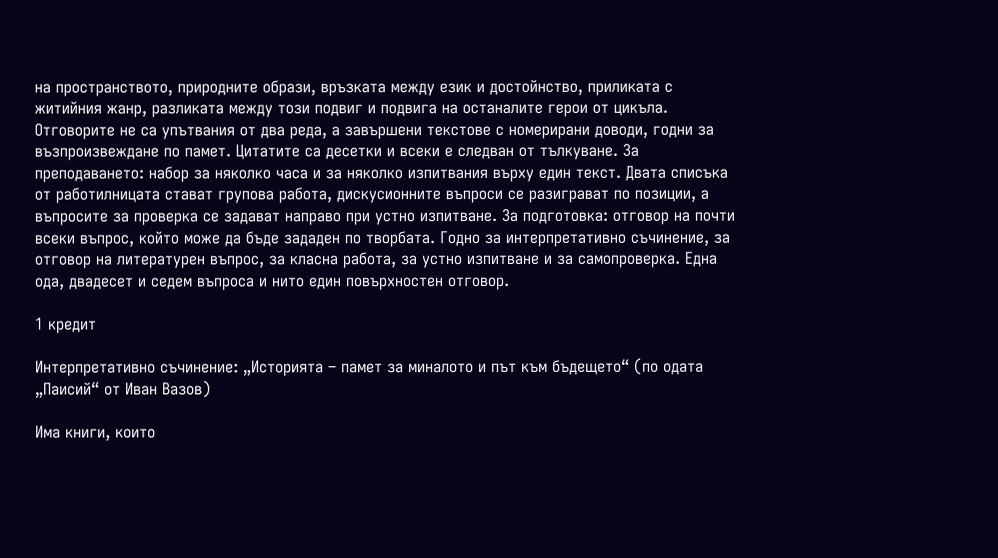на пространството, природните образи, връзката между език и достойнство, приликата с житийния жанр, разликата между този подвиг и подвига на останалите герои от цикъла. Отговорите не са упътвания от два реда, а завършени текстове с номерирани доводи, годни за възпроизвеждане по памет. Цитатите са десетки и всеки е следван от тълкуване. За преподаването: набор за няколко часа и за няколко изпитвания върху един текст. Двата списъка от работилницата стават групова работа, дискусионните въпроси се разиграват по позиции, а въпросите за проверка се задават направо при устно изпитване. За подготовка: отговор на почти всеки въпрос, който може да бъде зададен по творбата. Годно за интерпретативно съчинение, за отговор на литературен въпрос, за класна работа, за устно изпитване и за самопроверка. Една ода, двадесет и седем въпроса и нито един повърхностен отговор.

1 кредит

Интерпретативно съчинение: „Историята – памет за миналото и път към бъдещето“ (по одата „Паисий“ от Иван Вазов)

Има книги, които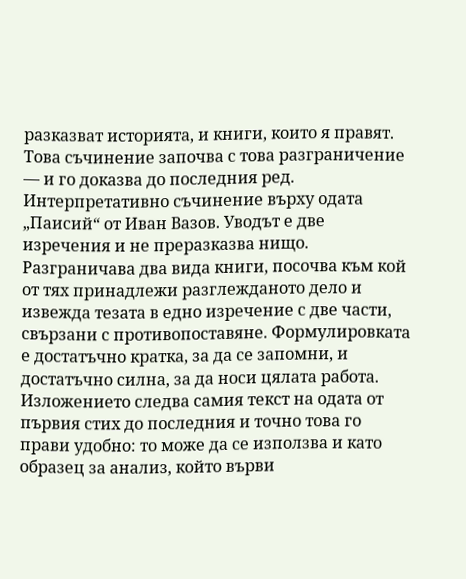разказват историята, и книги, които я правят. Това съчинение започва с това разграничение — и го доказва до последния ред. Интерпретативно съчинение върху одата „Паисий“ от Иван Вазов. Уводът е две изречения и не преразказва нищо. Разграничава два вида книги, посочва към кой от тях принадлежи разглежданото дело и извежда тезата в едно изречение с две части, свързани с противопоставяне. Формулировката е достатъчно кратка, за да се запомни, и достатъчно силна, за да носи цялата работа. Изложението следва самия текст на одата от първия стих до последния и точно това го прави удобно: то може да се използва и като образец за анализ, който върви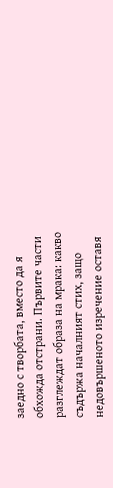заедно с творбата, вместо да я обхожда отстрани. Първите части разглеждат образа на мрака: какво съдържа началният стих, защо недовършеното изречение оставя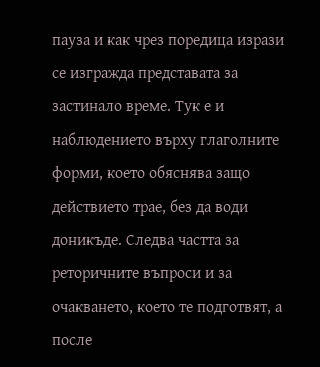пауза и как чрез поредица изрази се изгражда представата за застинало време. Тук е и наблюдението върху глаголните форми, което обяснява защо действието трае, без да води доникъде. Следва частта за реторичните въпроси и за очакването, което те подготвят, а после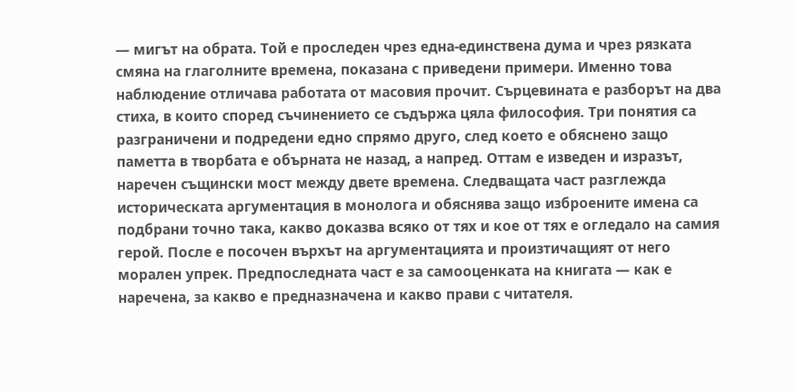— мигът на обрата. Той е проследен чрез една-единствена дума и чрез рязката смяна на глаголните времена, показана с приведени примери. Именно това наблюдение отличава работата от масовия прочит. Сърцевината е разборът на два стиха, в които според съчинението се съдържа цяла философия. Три понятия са разграничени и подредени едно спрямо друго, след което е обяснено защо паметта в творбата е обърната не назад, а напред. Оттам е изведен и изразът, наречен същински мост между двете времена. Следващата част разглежда историческата аргументация в монолога и обяснява защо изброените имена са подбрани точно така, какво доказва всяко от тях и кое от тях е огледало на самия герой. После е посочен върхът на аргументацията и произтичащият от него морален упрек. Предпоследната част е за самооценката на книгата — как е наречена, за какво е предназначена и какво прави с читателя.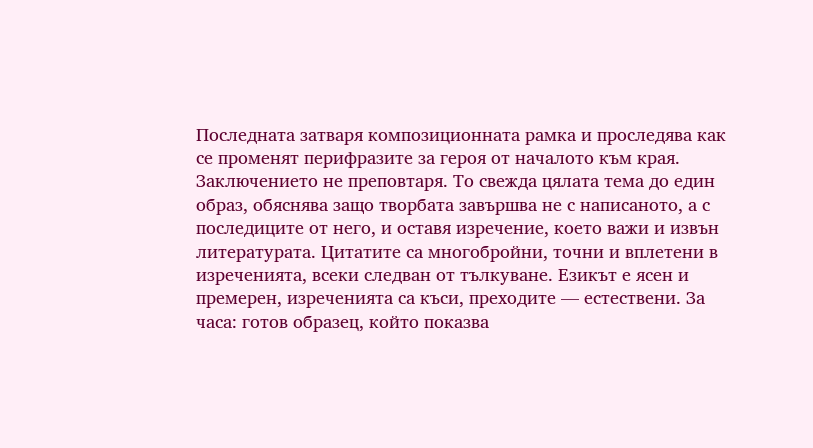Последната затваря композиционната рамка и проследява как се променят перифразите за героя от началото към края. Заключението не преповтаря. То свежда цялата тема до един образ, обяснява защо творбата завършва не с написаното, а с последиците от него, и оставя изречение, което важи и извън литературата. Цитатите са многобройни, точни и вплетени в изреченията, всеки следван от тълкуване. Езикът е ясен и премерен, изреченията са къси, преходите — естествени. За часа: готов образец, който показва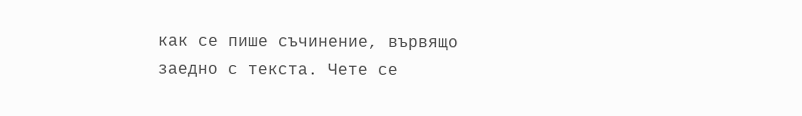как се пише съчинение, вървящо заедно с текста. Чете се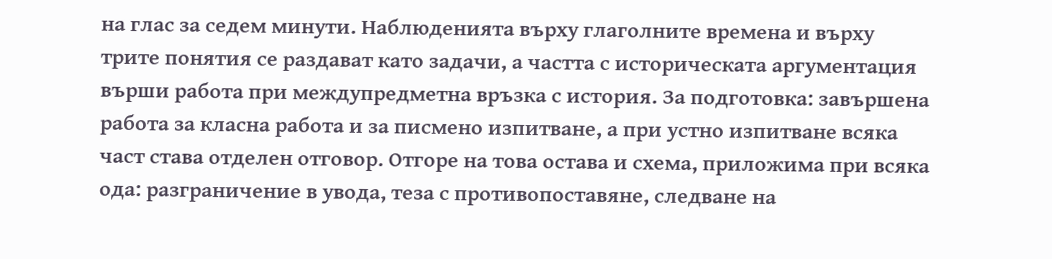на глас за седем минути. Наблюденията върху глаголните времена и върху трите понятия се раздават като задачи, а частта с историческата аргументация върши работа при междупредметна връзка с история. За подготовка: завършена работа за класна работа и за писмено изпитване, а при устно изпитване всяка част става отделен отговор. Отгоре на това остава и схема, приложима при всяка ода: разграничение в увода, теза с противопоставяне, следване на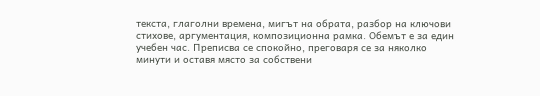текста, глаголни времена, мигът на обрата, разбор на ключови стихове, аргументация, композиционна рамка. Обемът е за един учебен час. Преписва се спокойно, преговаря се за няколко минути и оставя място за собствени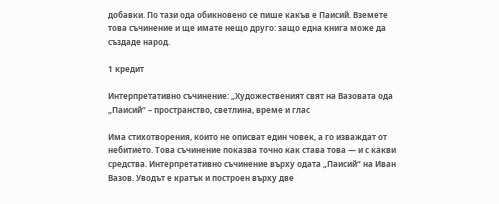добавки. По тази ода обикновено се пише какъв е Паисий. Вземете това съчинение и ще имате нещо друго: защо една книга може да създаде народ.

1 кредит

Интерпретативно съчинение: „Художественият свят на Вазовата ода „Паисий“ – пространство, светлина, време и глас

Има стихотворения, които не описват един човек, а го изваждат от небитието. Това съчинение показва точно как става това — и с какви средства. Интерпретативно съчинение върху одата „Паисий“ на Иван Вазов. Уводът е кратък и построен върху две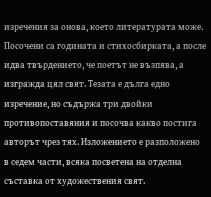изречения за онова, което литературата може. Посочени са годината и стихосбирката, а после идва твърдението, че поетът не възпява, а изгражда цял свят. Тезата е дълга едно изречение, но съдържа три двойки противопоставяния и посочва какво постига авторът чрез тях. Изложението е разположено в седем части, всяка посветена на отделна съставка от художествения свят.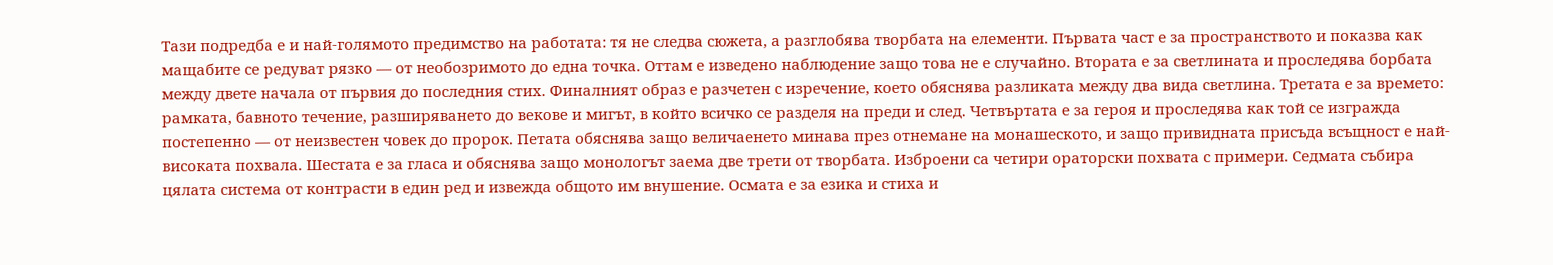Тази подредба е и най-голямото предимство на работата: тя не следва сюжета, а разглобява творбата на елементи. Първата част е за пространството и показва как мащабите се редуват рязко — от необозримото до една точка. Оттам е изведено наблюдение защо това не е случайно. Втората е за светлината и проследява борбата между двете начала от първия до последния стих. Финалният образ е разчетен с изречение, което обяснява разликата между два вида светлина. Третата е за времето: рамката, бавното течение, разширяването до векове и мигът, в който всичко се разделя на преди и след. Четвъртата е за героя и проследява как той се изгражда постепенно — от неизвестен човек до пророк. Петата обяснява защо величаенето минава през отнемане на монашеското, и защо привидната присъда всъщност е най-високата похвала. Шестата е за гласа и обяснява защо монологът заема две трети от творбата. Изброени са четири ораторски похвата с примери. Седмата събира цялата система от контрасти в един ред и извежда общото им внушение. Осмата е за езика и стиха и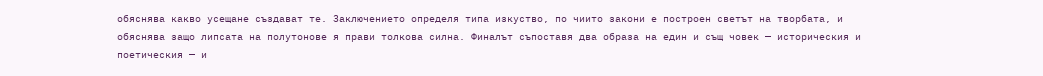обяснява какво усещане създават те. Заключението определя типа изкуство, по чиито закони е построен светът на творбата, и обяснява защо липсата на полутонове я прави толкова силна. Финалът съпоставя два образа на един и същ човек — историческия и поетическия — и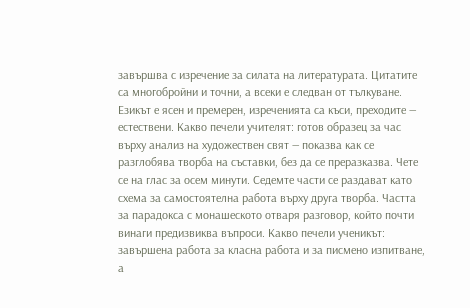завършва с изречение за силата на литературата. Цитатите са многобройни и точни, а всеки е следван от тълкуване. Езикът е ясен и премерен, изреченията са къси, преходите — естествени. Какво печели учителят: готов образец за час върху анализ на художествен свят — показва как се разглобява творба на съставки, без да се преразказва. Чете се на глас за осем минути. Седемте части се раздават като схема за самостоятелна работа върху друга творба. Частта за парадокса с монашеското отваря разговор, който почти винаги предизвиква въпроси. Какво печели ученикът: завършена работа за класна работа и за писмено изпитване, а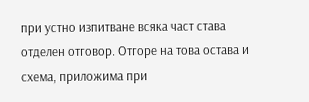при устно изпитване всяка част става отделен отговор. Отгоре на това остава и схема, приложима при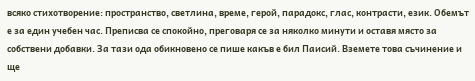всяко стихотворение: пространство, светлина, време, герой, парадокс, глас, контрасти, език. Обемът е за един учебен час. Преписва се спокойно, преговаря се за няколко минути и оставя място за собствени добавки. За тази ода обикновено се пише какъв е бил Паисий. Вземете това съчинение и ще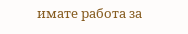имате работа за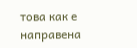това как е направена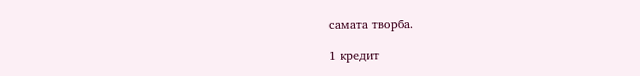самата творба.

1 кредит